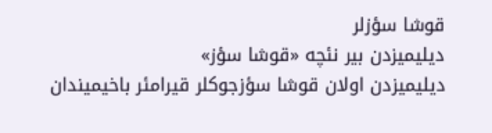قوشا سؤزلر
دیلیمیزدن بیر نئچه «قوشا سؤز»
دیلیمیزدن اولان قوشا سؤزجوکلر قیرامئر باخیمیندان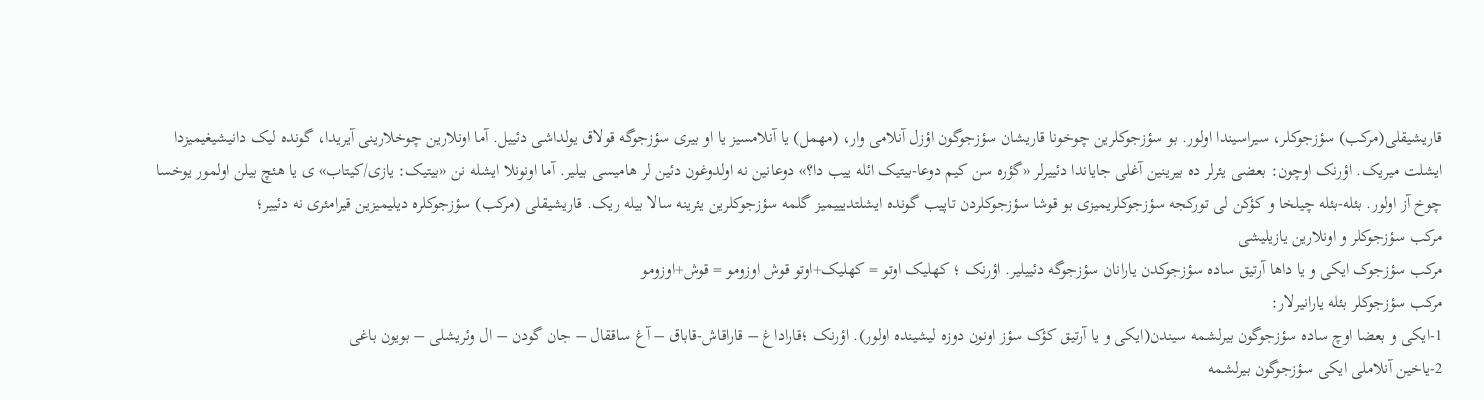قاریشیقلی(مرکب) سؤزجوکلر، سیراسیندا اولور. بو سؤزجوکلرین چوخونا قاریشان سؤزجوگون اؤزل آنلامی وار، (مهمل) یا آنلامسیز یا او بیری سؤزجوگه قولاق یولداشی دئییل. آما اونلارین چوخلارینی آیریدا، گونده لیک دانیشیغیمیزدا ایشلت میریک. اؤرنک اوچون: بعضی یئرلر ده بیرینین آغلی جایاندا دئییرلر «گؤره سن کیم دوعا-بیتیک ائله ییب دا؟» دوعانین نه اولدوغون دئین لر هامیسی بیلیر. آما اونونلا ایشله نن «بیتیک: یازی/کیتاب» ی یا هئچ بیلن اولمور یوخسا چوخ آز اولور. بئله-بئله چیلخا و کؤکن لی تورکجه سؤزجوکلریمیزی بو قوشا سؤزجوکلردن تاپیب گونده ایشلتدیییمیز گلمه سؤزجوکلرین یئرینه سالا بیله ریک. قاریشیقلی (مرکب) سؤزجوکلره دیلیمیزین قیرامئری نه دئییر؛
مرکب سؤزجوکلر و اونلارین یازیلیشی
مرکب سؤزجوک ایکی و یا داها آرتیق ساده سؤزجوکدن یارانان سؤزجوگه دئییلیر. اؤرنک ؛ کهلیک اوتو = کهلیک+اوتو قوش اوزومو = قوش+اوزومو
مرکب سؤزجوکلر بئله یارانیرلار:
1-ایکی و بعضا اوچ ساده سؤزجوگون بیرلشمه سیندن(ایکی و یا آرتیق کؤک سؤز اونون دوزه لیشینده اولور). اؤرنک ؛قاراداغ – قاراقاش-قاباق – آغ ساققال – جان گودن – ال وئریشلی – بویون باغی
2-یاخین آنلاملی ایکی سؤزجوگون بیرلشمه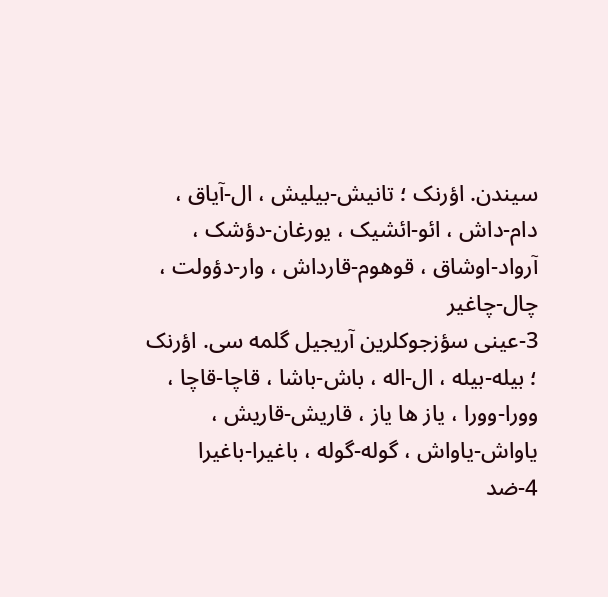سیندن. اؤرنک ؛ تانیش-بیلیش ، ال-آیاق ، دام-داش ، ائو-ائشیک ، یورغان-دؤشک ، آرواد-اوشاق ، قوهوم-قارداش ، وار-دؤولت ، چال-چاغیر
3-عینی سؤزجوکلرین آریجیل گلمه سی. اؤرنک ؛ بیله-بیله ، ال-اله ، باش-باشا ، قاچا-قاچا ، وورا-وورا ، یاز ها یاز ، قاریش-قاریش ، یاواش-یاواش ، گوله-گوله ، باغیرا-باغیرا
4-ضد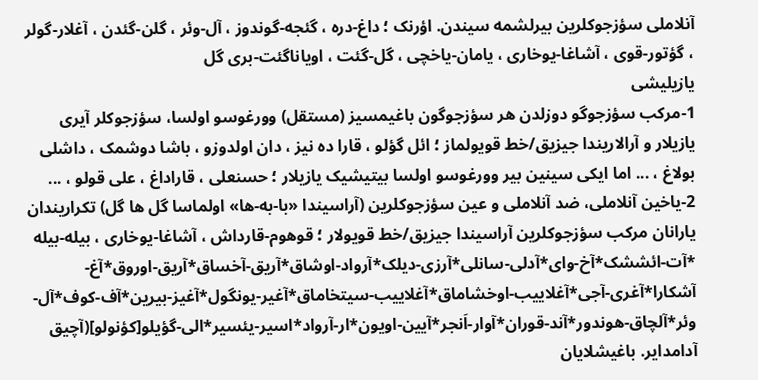آنلاملی سؤزجوکلرین بیرلشمه سیندن. اؤرنک ؛ داغ-دره ، گئجه-گوندوز ، آل-وئر ، گلن-گئدن ، آغلار-گولر ، گؤتور-قوی ، آشاغا-یوخاری ، یامان-یاخچی ، گل-گئت ، اویاناگئت-بری گل
یازیلیشی
1-مرکب سؤزجوگو دوزلدن هر سؤزجوگون باغیمسیز (مستقل) وورغوسو اولسا، سؤزجوکلر آیری یازیلار و آرالاریندا جیزیق/خط قویولماز ؛ ائل گؤلو ، قارا ده نیز ، دان اولدوزو ، باشا دوشمک ، داشلی بولاغ ، ... اما ایکی سینین بیر وورغوسو اولسا بیتیشیک یازیلار ؛ حسنعلی ، قاراداغ ، علی قولو ، ...
2-یاخین آنلاملی، ضد آنلاملی و عین سؤزجوکلرین (آراسیندا «با-به-ها» اولماسا گل ها گل) تکراریندان یارانان مرکب سؤزجوکلرین آراسیندا جیزیق/خط قویولار ؛ قوهوم-قارداش ، آشاغا-یوخاری ، بیله-بیله
*آت-ائششک*آخ-وای*آدلی-سانلی*آرزی-دیلک*آرواد-اوشاق*آریق-آخساق*آریق-اوروق*آغ-آشکارا*آغری-آجی*آغلاییب-اوخشاماق*آغلاییب-سیتخاماق*آغیر-یونگول*آغیز-بیرین*آف-کوف*آل-وئر*آلچاق-هوندور*آند-قوران*آوار-اَنجر*آیین-اویون*ار-آرواد*اسیر-یئسیر*الی-گؤیلو[کؤنولو](آچیق آدامدایر. باغیشلایان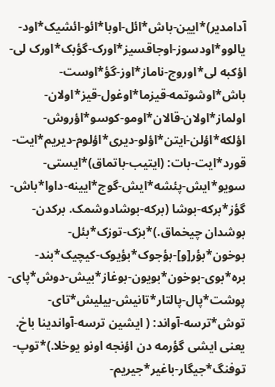آدامدیر)*ایین-باش*ائل-اوبا*ائو-ائشیک*اود-یالوو*اودسوز-اوجاقسیز*اورک-گؤبک*اورک لی-اؤکبه لی*اوروج-ناماز*اوز-گؤ*اوست-باش*اوشوتمه-قیزما*اوغول-قیز*اولان-اولماز*اولان-قالان*اومو-کوسو*اؤروش-اؤلکه*اؤلن-ایتن*اؤلو-دیری*اؤلوم-دیریم*ایت-قورد*ایت-بات: (ایتیب-باتماق)*ایستی-سویو*ایش-پئشه*ایش-گوج*ایینه-داوا*باش-گؤز*برکه-بوشا (برکه-بوشادوشمک. برکدن-بوشدان چیخماق.)*بزک-توزک*بئل-بوخون*بؤر[و]-بؤجوک*بؤیوک-کیچیک*بند-بره*بوی-بوخون*بویون-بوغاز*بیش-دوش*پای-پوشت*پال-پالتار*تانیش-بیلیش*تای-توش*ترسه-آواند: ( ایشین ترسه-آواندینا باخ. یعنی ایشی گؤرمه دن اؤنجه اونو یوخلا.)*توپ-توفنگ*جیگار-باغیر*جیریم-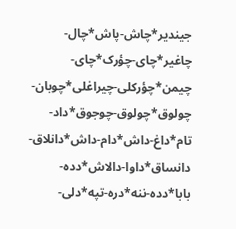جیندیر*چاش-پاش*چال-چاغیر*چای-چؤرک*چای-چیمن*چؤرکلی-چیراغلی*چوبان-چولوق*چولوق-چوجوق*داد-تام*داغ-داش*دام-داش*دانلاق-دانساق*داوا-دالاش*دده-بابا*دده-ننه*دره-تپه*دلی-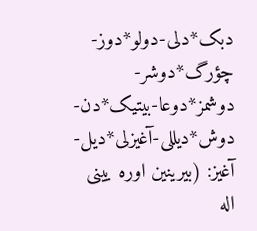دبک*دلی-دولو*دوز-چؤرگ*دوشر-دوشمز*دوعا-بیتیک*دن-دوش*دیللی-آغیزلی*دیل-آغیز: (بیرینین اوره یینی اله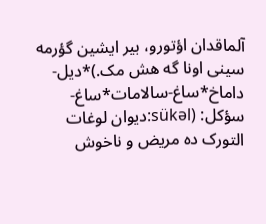آلماقدان اؤتورو، بیر ایشین گؤرمه سینی اونا گه هش مک.)*دیل-داماخ*ساغ-سالامات*ساغ-سؤکل: (sükəl:دیوان لوغات التورک ده مریض و ناخوش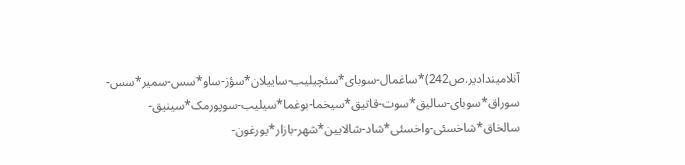آنلامیندادیر.ص242)*ساغمال-سوبای*سئچیلیب-ساییلان*سؤز-ساو*سس-سمیر*سس-سوراق*سوبای-سالیق*سوت-قاتیق*سیخما-بوغما*سیلیب-سوپورمک*سینیق-سالخاق*شاخسئی-واخسئی*شاد-شالایین*شهر-بازار*یورغون-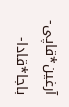آرغین*قاپی-باجا*قادا-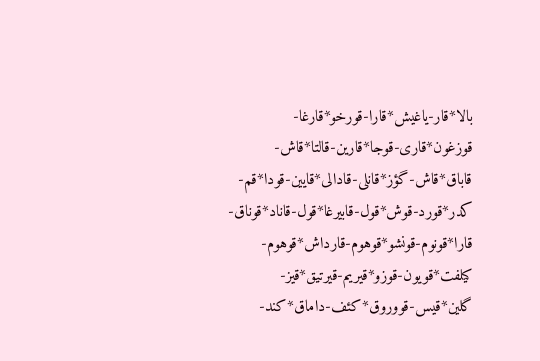بالا*قار-یاغیش*قارا-قورخو*قارغا-قوزغون*قاری-قوجا*قارین-قالتا*قاش-قاباق*قاش-گؤز*قانلی-قادالی*قایین-قودا*قم-کدر*قورد-قوش*قول-قابیرغا*قول-قاناد*قوناق-قارا*قونوم-قونشو*قوهوم-قارداش*قوهوم-کیلفت*قویون-قوزو*قیریم-قیرتیق*قیز-گلین*قیس-قووروق*کئف-داماق*کند-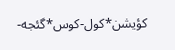کؤیشن*کول-کوس*گئجه-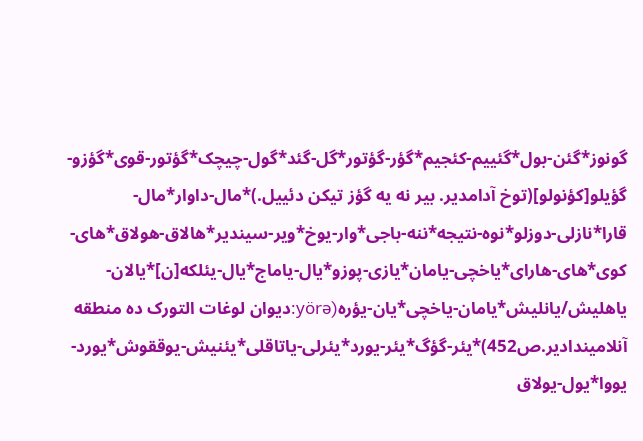گونوز*گئن-بول*گئییم-کئجیم*گؤر-گؤتور*گل-گئد*گول-چیچک*گؤتور-قوی*گؤزو-گؤیلو[کؤنولو](توخ آدامدیر. بیر نه یه گؤز تیکن دئییل.)*مال-داوار*مال-قارا*نازلی-دوزلو*نوه-نتیجه*ننه-باجی*وار-یوخ*ویر-سیندیر*هالاق-هولاق*های-کوی*های-هارای*یاخچی-یامان*یازی-پوزو*یال-یاماج*یال-یئلکه[ن]*یالان-یاهلیش/یانلیش*یامان-یاخچی*یان-یؤره(yörə:دیوان لوغات التورک ده منطقه آنلامیندادیر.ص452)*یئر-گؤگ*یئر-یورد*یئرلی-یاتاقلی*یئنیش-یوققوش*یورد-یووا*یول-یولاق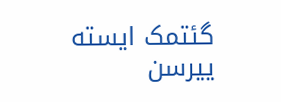گئتمک ایسته ییرسن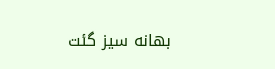بهانه سیز گئت